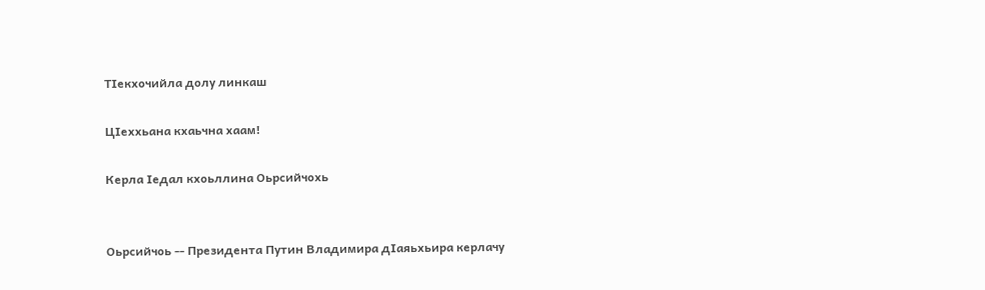ТIекхочийла долу линкаш

ЦIеххьана кхаьчна хаам!

Керла Iедал кхоьллина Оьрсийчохь


Оьрсийчоь -- Президента Путин Владимира дIаяьхьира керлачу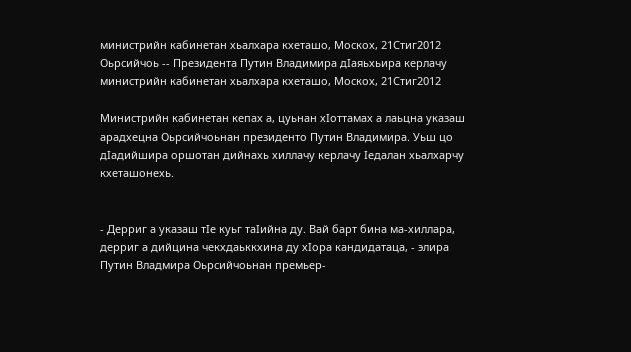министрийн кабинетан хьалхара кхеташо, Москох, 21Стиг2012
Оьрсийчоь -- Президента Путин Владимира дIаяьхьира керлачу министрийн кабинетан хьалхара кхеташо, Москох, 21Стиг2012

Министрийн кабинетан кепах а, цуьнан хIоттамах а лаьцна указаш арадхецна Оьрсийчоьнан президенто Путин Владимира. Уьш цо дIадийшира оршотан дийнахь хиллачу керлачу Iедалан хьалхарчу кхеташонехь.


- Дерриг а указаш тIе куьг таIийна ду. Вай барт бина ма-хиллара, дерриг а дийцина чекхдаьккхина ду хIора кандидатаца, - элира Путин Владмира Оьрсийчоьнан премьер-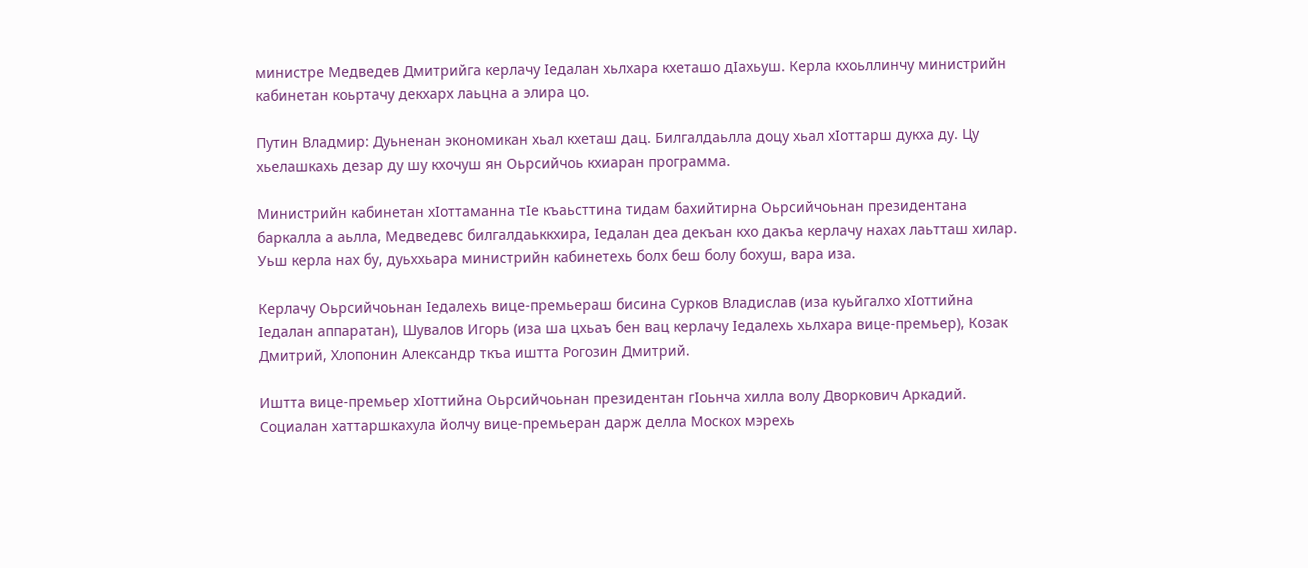министре Медведев Дмитрийга керлачу Iедалан хьлхара кхеташо дIахьуш. Керла кхоьллинчу министрийн кабинетан коьртачу декхарх лаьцна а элира цо.

Путин Владмир: Дуьненан экономикан хьал кхеташ дац. Билгалдаьлла доцу хьал хIоттарш дукха ду. Цу хьелашкахь дезар ду шу кхочуш ян Оьрсийчоь кхиаран программа.

Министрийн кабинетан хIоттаманна тIе къаьсттина тидам бахийтирна Оьрсийчоьнан президентана баркалла а аьлла, Медведевс билгалдаьккхира, Iедалан деа декъан кхо дакъа керлачу нахах лаьтташ хилар. Уьш керла нах бу, дуьххьара министрийн кабинетехь болх беш болу бохуш, вара иза.

Керлачу Оьрсийчоьнан Iедалехь вице-премьераш бисина Сурков Владислав (иза куьйгалхо хIоттийна Iедалан аппаратан), Шувалов Игорь (иза ша цхьаъ бен вац керлачу Iедалехь хьлхара вице-премьер), Козак Дмитрий, Хлопонин Александр ткъа иштта Рогозин Дмитрий.

Иштта вице-премьер хIоттийна Оьрсийчоьнан президентан гIоьнча хилла волу Дворкович Аркадий. Социалан хаттаршкахула йолчу вице-премьеран дарж делла Москох мэрехь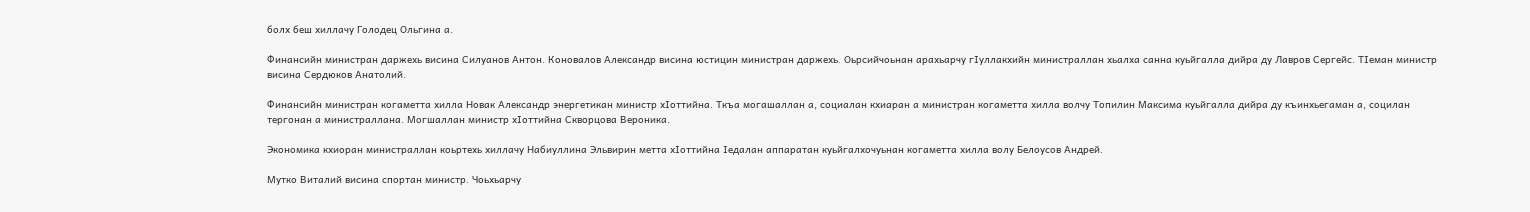болх беш хиллачу Голодец Ольгина а.

Финансийн министран даржехь висина Силуанов Антон. Коновалов Александр висина юстицин министран даржехь. Оьрсийчоьнан арахьарчу гIуллакхийн министраллан хьалха санна куьйгалла дийра ду Лавров Сергейс. ТIеман министр висина Сердюков Анатолий.

Финансийн министран когаметта хилла Новак Александр энергетикан министр хIоттийна. Ткъа могашаллан а, социалан кхиаран а министран когаметта хилла волчу Топилин Максима куьйгалла дийра ду къинхьегаман а, социлан тергонан а министраллана. Могшаллан министр хIоттийна Скворцова Вероника.

Экономика кхиоран министраллан коьртехь хиллачу Набиуллина Эльвирин метта хIоттийна Iедалан аппаратан куьйгалхочуьнан когаметта хилла волу Белоусов Андрей.

Мутко Виталий висина спортан министр. Чоьхьарчу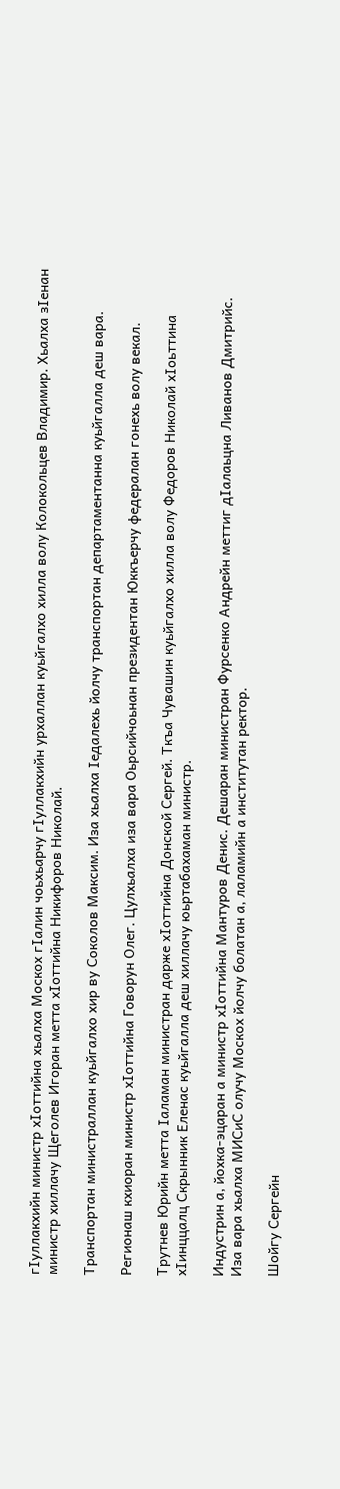гIуллакхийн министр хIоттийна хьалха Москох гIалин чоьхьарчу гIуллакхийн урхаллан куьйгалхо хилла волу Колокольцев Владимир. Хьалха зIенан министр хиллачу Щеголев Игоран метта хIоттийна Никифоров Николай.

Транспортан министраллан куьйгалхо хир ву Соколов Максим. Иза хьалха Iедалехь йолчу транспортан департаментанна куьйгалла деш вара.

Регионаш кхиоран министр хIоттийна Говорун Олег. Цулхьалха иза вара Оьрсийчоьнан президентан Юккъерчу федералан гонехь волу векал.

Трутнев Юрийн метта Iаламан министран дарже хIоттийна Донской Сергей. Ткъа Чувашин куьйгалхо хилла волу Федоров Николай хIоьттина хIинццалц Скрынник Еленас куьйгалла деш хиллачу юьртабахаман министр.

Индустрин а, йохка-эцаран а министр хIоттийна Мантуров Денис. Дешаран министран Фурсенко Андрейн меттиг дIалаьцна Ливанов Дмитрийс. Иза вара хьалха МИСиС олучу Москох йолчу болатан а, лаламийн а институтан ректор.

Шойгу Сергейн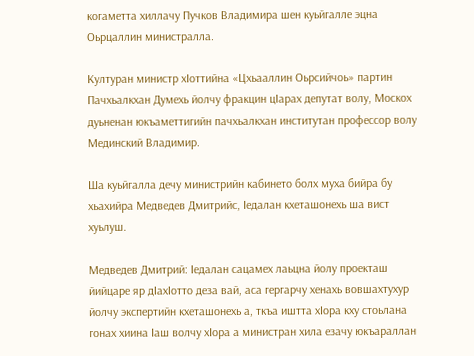когаметта хиллачу Пучков Владимира шен куьйгалле эцна Оьрцаллин министралла.

Културан министр хIоттийна «Цхьааллин Оьрсийчоь» партин Пачхьалкхан Думехь йолчу фракцин цIарах депутат волу, Москох дуьненан юкъаметтигийн пачхьалкхан институтан профессор волу Мединский Владимир.

Ша куьйгалла дечу министрийн кабинето болх муха бийра бу хьахийра Медведев Дмитрийс, Iедалан кхеташонехь ша вист хуьлуш.

Медведев Дмитрий: Iедалан сацамех лаьцна йолу проекташ йийцаре яр дIахIотто деза вай, аса гергарчу хенахь вовшахтухур йолчу экспертийн кхеташонехь а, ткъа иштта хIора кху стоьлана гонах хиина Iаш волчу хIора а министран хила езачу юкъараллан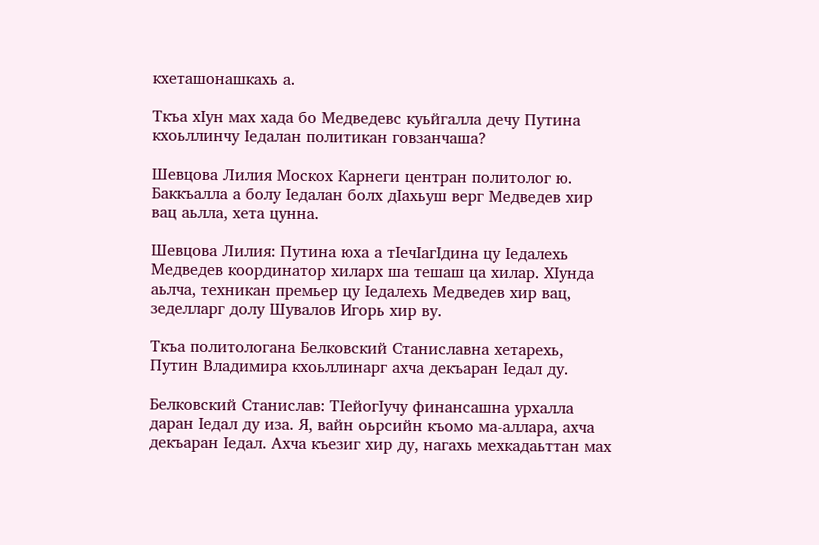кхеташонашкахь а.

Ткъа хIун мах хада бо Медведевс куьйгалла дечу Путина кхоьллинчу Iедалан политикан говзанчаша?

Шевцова Лилия Москох Карнеги центран политолог ю. Баккъалла а болу Iедалан болх дIахьуш верг Медведев хир вац аьлла, хета цунна.

Шевцова Лилия: Путина юха а тIечIагIдина цу Iедалехь Медведев координатор хиларх ша тешаш ца хилар. ХIунда аьлча, техникан премьер цу Iедалехь Медведев хир вац, зеделларг долу Шувалов Игорь хир ву.

Ткъа политологана Белковский Станиславна хетарехь, Путин Владимира кхоьллинарг ахча декъаран Iедал ду.

Белковский Станислав: ТIейогIучу финансашна урхалла даран Iедал ду иза. Я, вайн оьрсийн къомо ма-аллара, ахча декъаран Iедал. Ахча къезиг хир ду, нагахь мехкадаьттан мах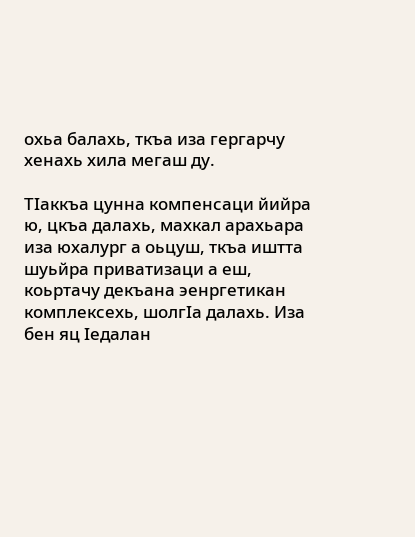охьа балахь, ткъа иза гергарчу хенахь хила мегаш ду.

ТIаккъа цунна компенсаци йийра ю, цкъа далахь, махкал арахьара иза юхалург а оьцуш, ткъа иштта шуьйра приватизаци а еш, коьртачу декъана эенргетикан комплексехь, шолгIа далахь. Иза бен яц Iедалан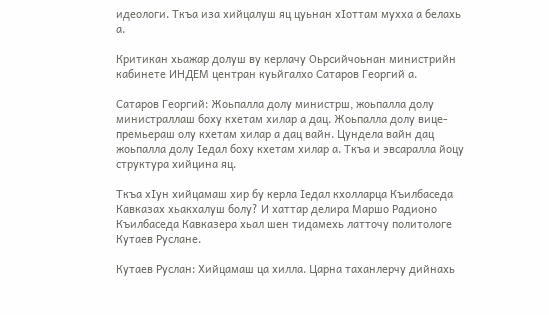идеологи. Ткъа иза хийцалуш яц цуьнан хIоттам мухха а белахь а.

Критикан хьажар долуш ву керлачу Оьрсийчоьнан министрийн кабинете ИНДЕМ центран куьйгалхо Сатаров Георгий а.

Сатаров Георгий: Жоьпалла долу министрш, жоьпалла долу министраллаш боху кхетам хилар а дац. Жоьпалла долу вице-премьераш олу кхетам хилар а дац вайн. Цундела вайн дац жоьпалла долу Iедал боху кхетам хилар а. Ткъа и эвсаралла йоцу структура хийцина яц.

Ткъа хIун хийцамаш хир бу керла Iедал кхолларца Къилбаседа Кавказах хьакхалуш болу? И хаттар делира Маршо Радионо Къилбаседа Кавказера хьал шен тидамехь латточу политологе Кутаев Руслане.

Кутаев Руслан: Хийцамаш ца хилла. Царна таханлерчу дийнахь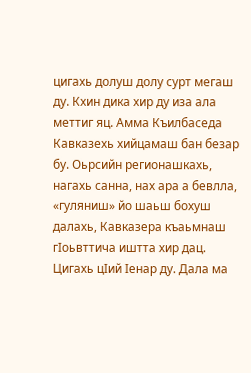цигахь долуш долу сурт мегаш ду. Кхин дика хир ду иза ала меттиг яц. Амма Къилбаседа Кавказехь хийцамаш бан безар бу. Оьрсийн регионашкахь, нагахь санна, нах ара а бевлла, «гуляниш» йо шаьш бохуш далахь, Кавказера къаьмнаш гIоьвттича иштта хир дац. Цигахь цIий Iенар ду. Дала ма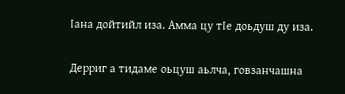Iана дойтийл иза. Амма цу тIе доьдуш ду иза.

Дерриг а тидаме оьцуш аьлча, говзанчашна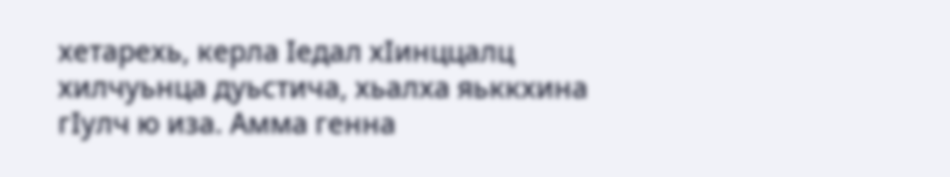хетарехь, керла Iедал хIинццалц хилчуьнца дуьстича, хьалха яьккхина гIулч ю иза. Амма генна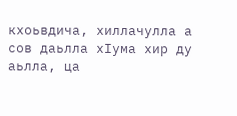кхоьвдича, хиллачулла а сов даьлла хIума хир ду аьлла, ца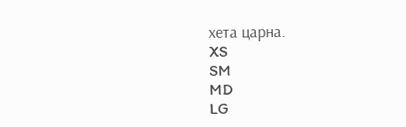хета царна.
XS
SM
MD
LG